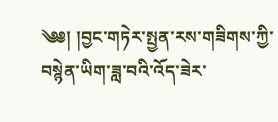༄༅། །བྱང་གཏེར་སྤྱན་རས་གཟིགས་ཀྱི་བསྙེན་ཡིག་ཟླ་བའི་འོད་ཟེར་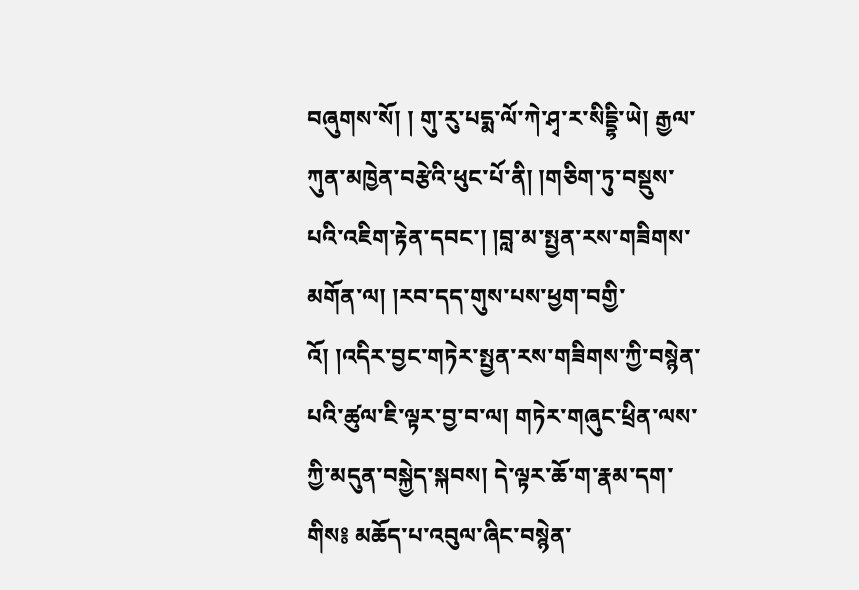བཞུགས་སོ། ། གུ་རུ་པདྨ་ལོ་ཀེ་ཤྭ་ར་སིདྡྷི་ཡེ། རྒྱལ་ཀུན་མཁྱེན་བརྩེའི་ཕུང་པོ་ནི། །གཅིག་ཏུ་བསྡུས་པའི་འཇིག་རྟེན་དབང་། །བླ་མ་སྤྱན་རས་གཟིགས་མགོན་ལ། །རབ་དད་གུས་པས་ཕྱག་བགྱི་འོ། །འདིར་བྱང་གཏེར་སྤྱན་རས་གཟིགས་ཀྱི་བསྙེན་པའི་ཚུལ་ཇི་ལྟར་བྱ་བ་ལ། གཏེར་གཞུང་ཕྲིན་ལས་ཀྱི་མདུན་བསྐྱེད་སྐབས། དེ་ལྟར་ཆོ་ག་རྣམ་དག་གིས༔ མཆོད་པ་འབུལ་ཞིང་བསྙེན་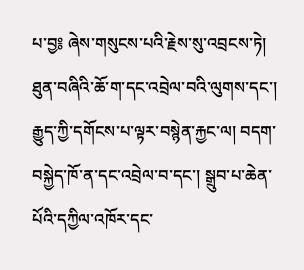པ་བྱ༔ ཞེས་གསུངས་པའི་རྗེས་སུ་འབྲངས་ཏེ། ཐུན་བཞིའི་ཆོ་ག་དང་འབྲེལ་བའི་ལུགས་དང་། རྒྱུད་ཀྱི་དགོངས་པ་ལྟར་བསྙེན་རྐྱང་ལ། བདག་བསྐྱེད་ཁོ་ན་དང་འབྲེལ་བ་དང་། སྒྲུབ་པ་ཆེན་པོའི་དཀྱིལ་འཁོར་དང་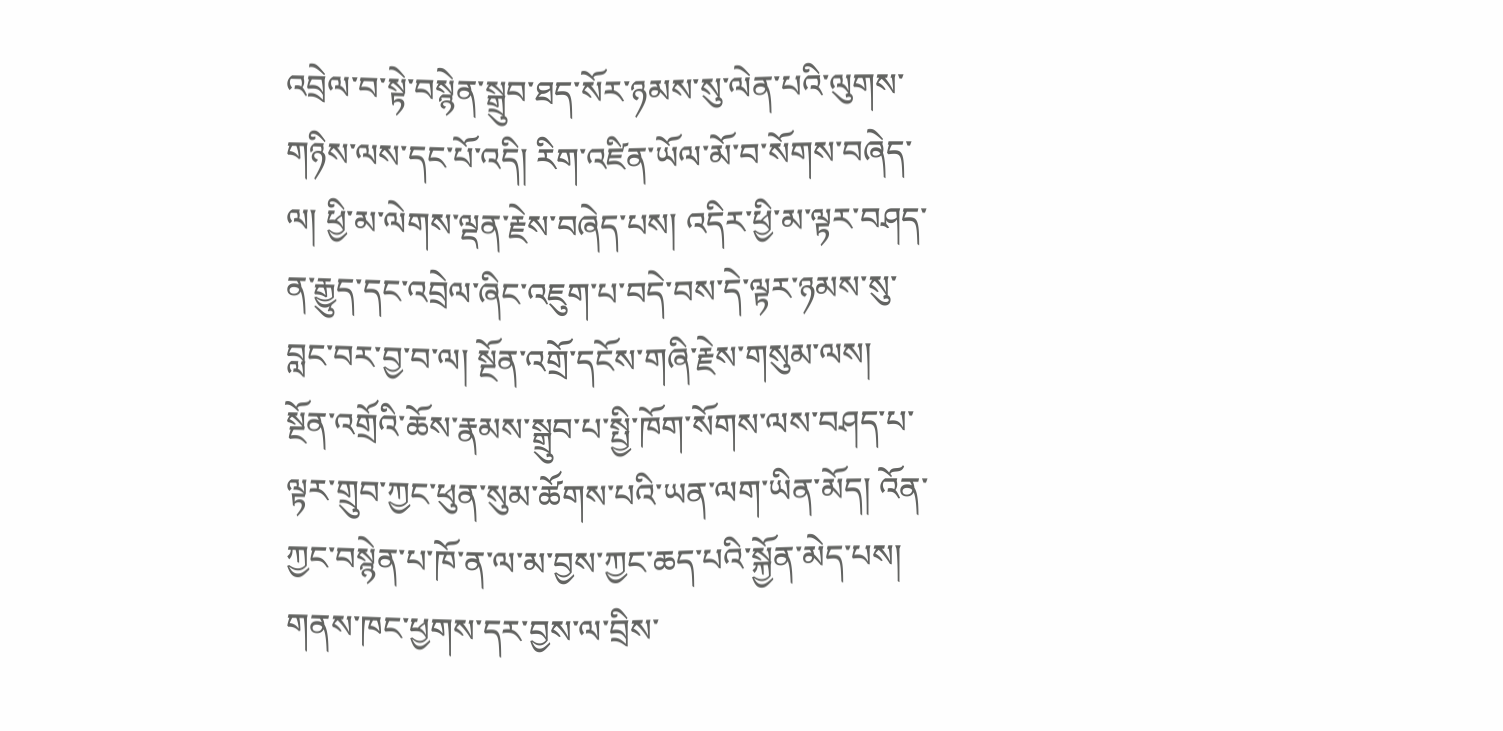འབྲེལ་བ་སྟེ་བསྙེན་སྒྲུབ་ཐད་སོར་ཉམས་སུ་ལེན་པའི་ལུགས་གཉིས་ལས་དང་པོ་འདི། རིག་འཛིན་ཡོལ་མོ་བ་སོགས་བཞེད་ལ། ཕྱི་མ་ལེགས་ལྡན་རྗེས་བཞེད་པས། འདིར་ཕྱི་མ་ལྟར་བཤད་ན་རྒྱུད་དང་འབྲེལ་ཞིང་འཇུག་པ་བདེ་བས་དེ་ལྟར་ཉམས་སུ་བླང་བར་བྱ་བ་ལ། སྔོན་འགྲོ་དངོས་གཞི་རྗེས་གསུམ་ལས། སྔོན་འགྲོའི་ཆོས་རྣམས་སྒྲུབ་པ་སྤྱི་ཁོག་སོགས་ལས་བཤད་པ་ལྟར་གྲུབ་ཀྱང་ཕུན་སུམ་ཚོགས་པའི་ཡན་ལག་ཡིན་མོད། འོན་ཀྱང་བསྙེན་པ་ཁོ་ན་ལ་མ་བྱས་ཀྱང་ཆད་པའི་སྐྱོན་མེད་པས། གནས་ཁང་ཕྱགས་དར་བྱས་ལ་བྲིས་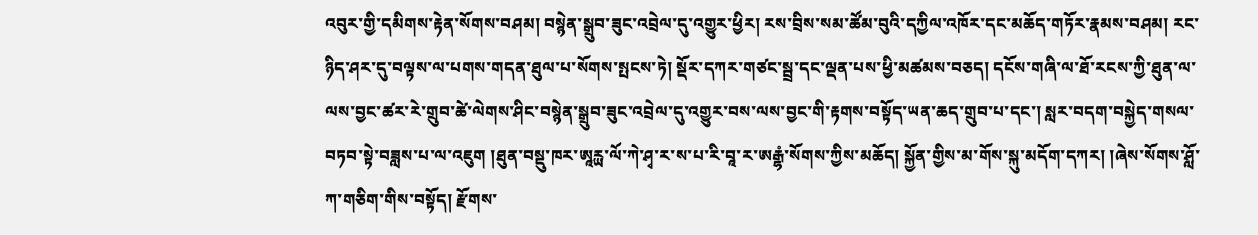འབུར་གྱི་དམིགས་རྟེན་སོགས་བཤམ། བསྙེན་སྒྲུབ་ཟུང་འབྲེལ་དུ་འགྱུར་ཕྱིར། རས་བྲིས་སམ་ཚོམ་བུའི་དཀྱིལ་འཁོར་དང་མཆོད་གཏོར་རྣམས་བཤམ། རང་ཉིད་ཤར་དུ་བལྟས་ལ་པགས་གདན་ཐུལ་པ་སོགས་སྤངས་ཏེ། སྡོར་དཀར་གཙང་སྦྲ་དང་ལྡན་པས་ཕྱི་མཚམས་བཅད། དངོས་གཞི་ལ་ཐོ་རངས་ཀྱི་ཐུན་ལ་ལས་བྱང་ཚར་རེ་གྲུབ་ཚེ་ལེགས་ཤིང་བསྙེན་སྒྲུབ་ཟུང་འབྲེལ་དུ་འགྱུར་བས་ལས་བྱང་གི་རྟགས་བསྟོད་ཡན་ཆད་གྲུབ་པ་དང་། སླར་བདག་བསྐྱེད་གསལ་བཏབ་སྟེ་བཟླས་པ་ལ་འཇུག །ཐུན་བསྡུ་ཁར་ཨཱརྻ་ལོ་ཀེ་ཤྭ་ར་ས་པ་རི་བཱ་ར་ཨརྒྷཾ་སོགས་ཀྱིས་མཆོད། སྐྱོན་གྱིས་མ་གོས་སྐུ་མདོག་དཀར། །ཞེས་སོགས་ཤློ་ཀ་གཅིག་གིས་བསྟོད། རྫོགས་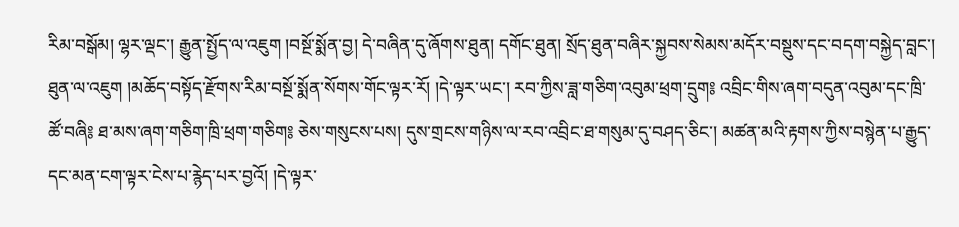རིམ་བསྒོམ། ལྷར་ལྡང་། རྒྱུན་སྤྱོད་ལ་འཇུག །བསྔོ་སྨོན་བྱ། དེ་བཞིན་དུ་ཞོགས་ཐུན། དགོང་ཐུན། སྲོད་ཐུན་བཞིར་སྐྱབས་སེམས་མདོར་བསྡུས་དང་བདག་བསྐྱེད་བླང་། ཐུན་ལ་འཇུག །མཆོད་བསྟོད་རྫོགས་རིམ་བསྔོ་སྨོན་སོགས་གོང་ལྟར་རོ། །དེ་ལྟར་ཡང་། རབ་ཀྱིས་ཟླ་གཅིག་འབུམ་ཕྲག་དྲུག༔ འབྲིང་གིས་ཞག་བདུན་འབུམ་དང་ཁྲི་ཚོ་བཞི༔ ཐ་མས་ཞག་གཅིག་ཁྲི་ཕྲག་གཅིག༔ ཅེས་གསུངས་པས། དུས་གྲངས་གཉིས་ལ་རབ་འབྲིང་ཐ་གསུམ་དུ་བཤད་ཅིང་། མཚན་མའི་རྟགས་ཀྱིས་བསྙེན་པ་རྒྱུད་དང་མན་ངག་ལྟར་ངེས་པ་རྙེད་པར་བྱའོ། །དེ་ལྟར་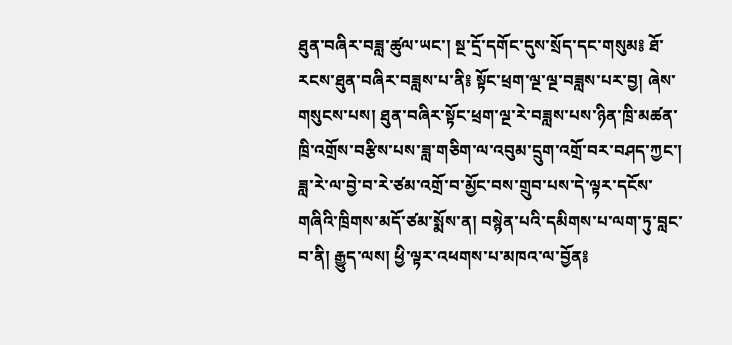ཐུན་བཞིར་བཟླ་ཚུལ་ཡང་། སྔ་དྲོ་དགོང་དུས་སྲོད་དང་གསུམ༔ ཐོ་རངས་ཐུན་བཞིར་བཟླས་པ་ནི༔ སྟོང་ཕྲག་ལྔ་ལྔ་བཟླས་པར་བྱ། ཞེས་གསུངས་པས། ཐུན་བཞིར་སྟོང་ཕྲག་ལྔ་རེ་བཟླས་པས་ཉིན་ཁྲི་མཚན་ཁྲི་འགྲོས་བརྩིས་པས་ཟླ་གཅིག་ལ་འབུམ་དྲུག་འགྲོ་བར་བཤད་ཀྱང་། ཟླ་རེ་ལ་བྱེ་བ་རེ་ཙམ་འགྲོ་བ་མྱོང་བས་གྲུབ་པས་དེ་ལྟར་དངོས་གཞིའི་ཁྲིགས་མདོ་ཙམ་སྨོས་ན། བསྙེན་པའི་དམིགས་པ་ལག་ཏུ་བླང་བ་ནི། རྒྱུད་ལས། ཕྱི་ལྟར་འཕགས་པ་མཁའ་ལ་བྱོན༔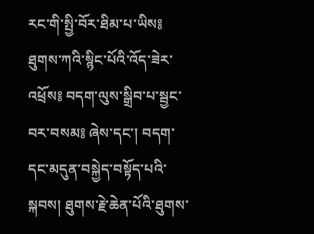རང་གི་སྤྱི་བོར་ཐིམ་པ་ཡིས༔ ཐུགས་ཀའི་སྙིང་པོའི་འོད་ཟེར་འཕྲོས༔ བདག་ལུས་སྒྲིབ་པ་སྦྱང་བར་བསམ༔ ཞེས་དང་། བདག་དང་མདུན་བསྐྱེད་བསྟོད་པའི་སྐབས། ཐུགས་རྗེ་ཆེན་པོའི་ཐུགས་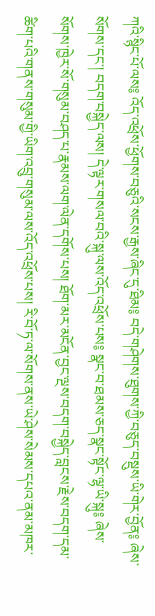ཀའི་སྙིང་པོ་ལས༔ འོད་འཕྲོས་ཕྱོགས་བཅུའི་སངས་རྒྱས་ཞིང་དུ་ཐིམ༔ བདེ་གཤེགས་ཐུགས་ཀྱི་བཅུད་བསྡུས་ཡི་གེར་བྱོན༔ ཞེས་སོགས་དང་། བདག་བསྐྱེད་ལས། དེ་ལྟར་གསལ་བའི་སྐུ་ལས་འོད་འཕྲོས་པས༔ སྣང་བ་ཐམས་ཅད་སྣང་སྟོང་ལྷ་ཡི་སྐུ༔ ཞེས་སོགས་ཁྱེར་སོ་གསུམ་བཤད་པ་རྣམས་ལག་ལེན་དགོས་པས། ཐོག་མར་མངོན་བྱང་ལྔས་བདག་བསྐྱེད་བླངས་རྗེས་བདག་དམ་ཚིག་པའི་གནས་གསུམ་གྱི་ཡིག་འབྲུ་གསུམ་ལས་འོད་འཕྲོས་པས། རི་བོ་ཏ་ལ་སོགས་ནས་ཡེ་ཤེས་སེམས་དཔའ་ནམ་མཁར་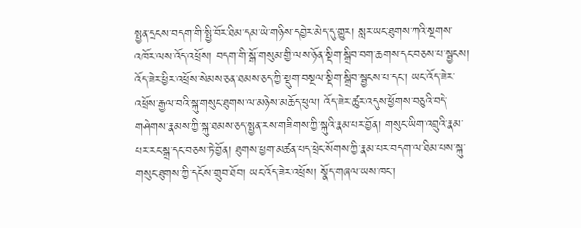སྤྱན་དྲངས་བདག་གི་སྤྱི་བོར་ཐིམ་དམ་ཡེ་གཉིས་དབྱེར་མེད་དུ་གྱུར། སླར་ཡང་ཐུགས་ཀའི་སྔགས་འཁོར་ལས་འོད་འཕྲོས། བདག་གི་སྒོ་གསུམ་གྱི་ལས་ཉོན་སྡིག་སྒྲིབ་བག་ཆགས་དང་བཅས་པ་སྦྱངས། འོད་ཟེར་ཕྱིར་འཕྲོས་སེམས་ཅན་ཐམས་ཅད་ཀྱི་སྡུག་བསྔལ་སྡིག་སྒྲིབ་སྦྱངས་པ་དང་། ཡང་འོད་ཟེར་འཕྲོས་རྒྱལ་བའི་སྐུ་གསུང་ཐུགས་ལ་མཉེས་མཆོད་ཕུལ། འོད་ཟེར་ཚུར་འདུས་ཕྱོགས་བཅུའི་བདེ་གཤེགས་རྣམས་ཀྱི་སྐུ་ཐམས་ཅད་སྤྱན་རས་གཟིགས་ཀྱི་སྐུའི་རྣམ་པར་བྱོན། གསུང་ཡིག་འབྲུའི་རྣམ་པར་རང་སྒྲ་དང་བཅས་ཏེ་བྱོན། ཐུགས་ཕྱག་མཚན་པད་ཕྲེང་སོགས་ཀྱི་རྣམ་པར་བདག་ལ་ཐིམ་པས་སྐུ་གསུང་ཐུགས་ཀྱི་དངོས་གྲུབ་ཐོབ། ཡང་འོད་ཟེར་འཕྲོས། སྣོད་གཞལ་ཡས་ཁང་།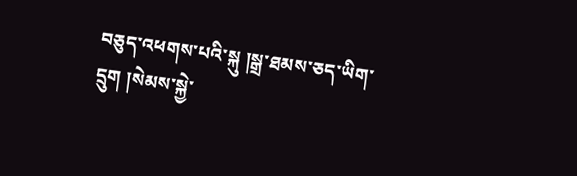བཅུད་འཕགས་པའི་སྐུ །སྒྲ་ཐམས་ཅད་ཡིག་དྲུག །སེམས་སྐྱེ་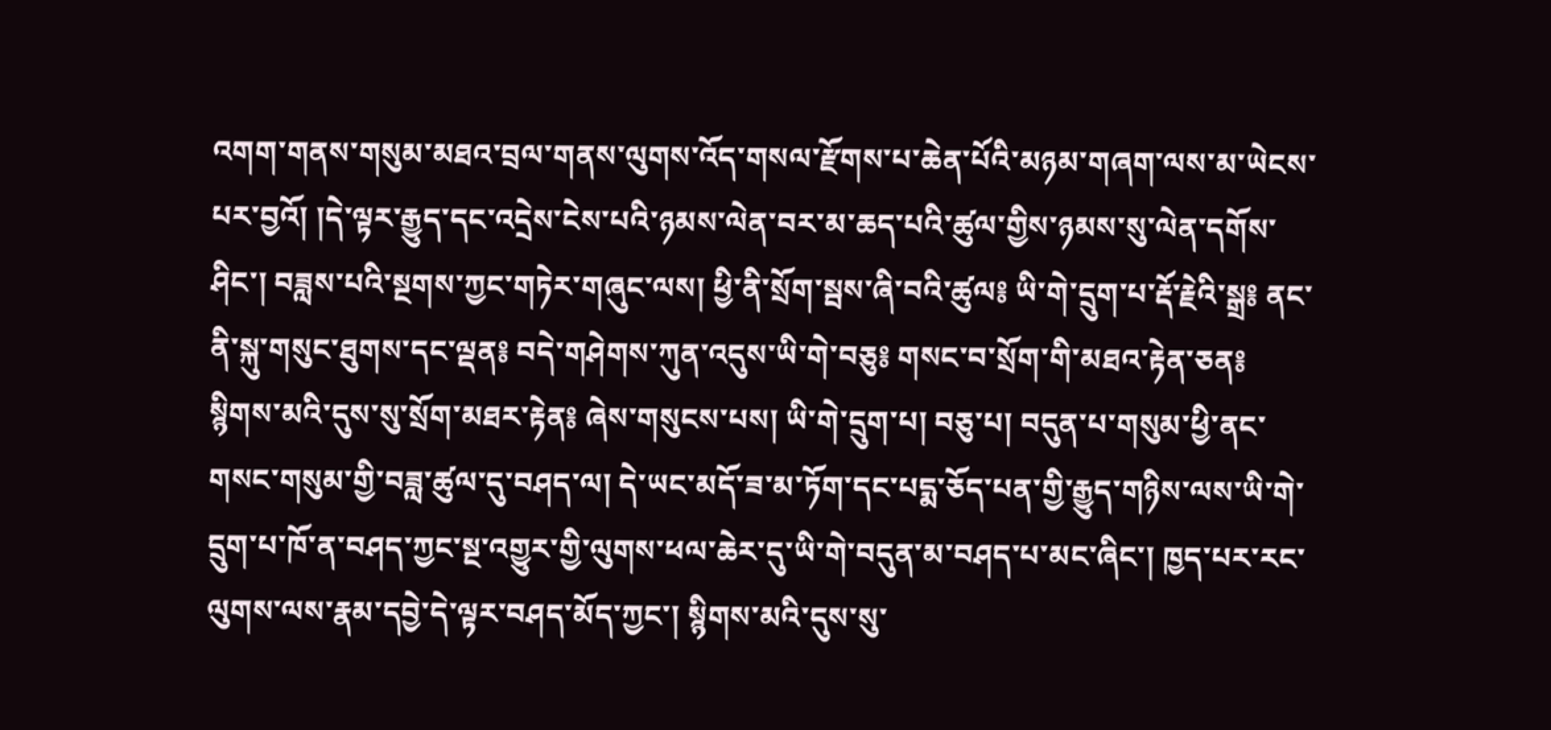འགག་གནས་གསུམ་མཐའ་བྲལ་གནས་ལུགས་འོད་གསལ་རྫོགས་པ་ཆེན་པོའི་མཉམ་གཞག་ལས་མ་ཡེངས་པར་བྱའོ། །དེ་ལྟར་རྒྱུད་དང་འདྲེས་ངེས་པའི་ཉམས་ལེན་བར་མ་ཆད་པའི་ཚུལ་གྱིས་ཉམས་སུ་ལེན་དགོས་ཤིང་། བཟླས་པའི་སྔགས་ཀྱང་གཏེར་གཞུང་ལས། ཕྱི་ནི་སྲོག་སྦས་ཞི་བའི་ཚུལ༔ ཡི་གེ་དྲུག་པ་རྡོ་རྗེའི་སྒྲ༔ ནང་ནི་སྐུ་གསུང་ཐུགས་དང་ལྡན༔ བདེ་གཤེགས་ཀུན་འདུས་ཡི་གེ་བཅུ༔ གསང་བ་སྲོག་གི་མཐའ་རྟེན་ཅན༔ སྙིགས་མའི་དུས་སུ་སྲོག་མཐར་རྟེན༔ ཞེས་གསུངས་པས། ཡི་གེ་དྲུག་པ། བཅུ་པ། བདུན་པ་གསུམ་ཕྱི་ནང་གསང་གསུམ་གྱི་བཟླ་ཚུལ་དུ་བཤད་ལ། དེ་ཡང་མདོ་ཟ་མ་ཏོག་དང་པདྨ་ཅོད་པན་གྱི་རྒྱུད་གཉིས་ལས་ཡི་གེ་དྲུག་པ་ཁོ་ན་བཤད་ཀྱང་སྔ་འགྱུར་གྱི་ལུགས་ཕལ་ཆེར་དུ་ཡི་གེ་བདུན་མ་བཤད་པ་མང་ཞིང་། ཁྱད་པར་རང་ལུགས་ལས་རྣམ་དབྱེ་དེ་ལྟར་བཤད་མོད་ཀྱང་། སྙིགས་མའི་དུས་སུ་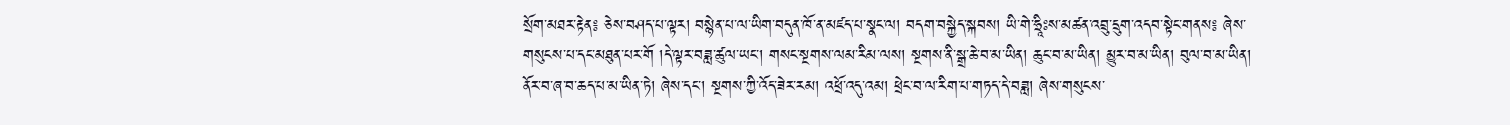སྲོག་མཐར་རྟེན༔ ཅེས་བཤད་པ་ལྟར། བསྙེན་པ་ལ་ཡིག་བདུན་ཁོ་ན་མཛད་པ་སྣང་ལ། བདག་བསྐྱེད་སྐབས། ཡི་གེ་ཧྲཱིཿས་མཚན་འབྲུ་དྲུག་འདབ་སྟེང་གནས༔ ཞེས་གསུངས་པ་དང་མཐུན་པར་གོ །དེ་ལྟར་བཟླ་ཚུལ་ཡང་། གསང་སྔགས་ལམ་རིམ་ལས། སྔགས་ནི་སྒྲ་ཆེ་བ་མ་ཡིན། ཆུང་བ་མ་ཡིན། མྱུར་བ་མ་ཡིན། བུལ་བ་མ་ཡིན། ནོར་བ་ཞ་བ་ཆད་པ་མ་ཡིན་ཏེ། ཞེས་དང་། སྔགས་ཀྱི་འོད་ཟེར་རམ། འཕྲོ་འདུ་འམ། ཕྲེང་བ་ལ་རིག་པ་གཏད་དེ་བཟླ། ཞེས་གསུངས་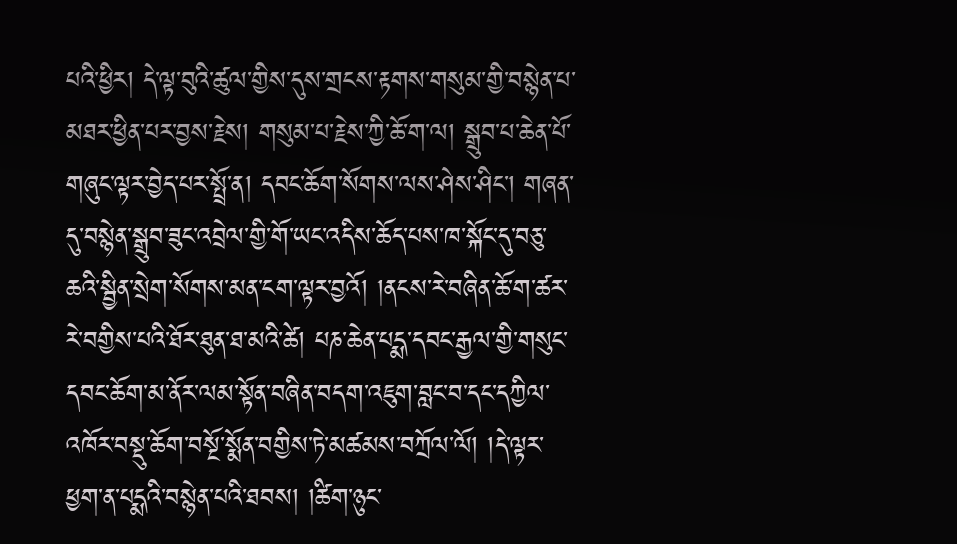པའི་ཕྱིར། དེ་ལྟ་བུའི་ཚུལ་གྱིས་དུས་གྲངས་རྟགས་གསུམ་གྱི་བསྙེན་པ་མཐར་ཕྱིན་པར་བྱས་རྗེས། གསུམ་པ་རྗེས་ཀྱི་ཆོ་ག་ལ། སྒྲུབ་པ་ཆེན་པོ་གཞུང་ལྟར་བྱེད་པར་སྤྲོ་ན། དབང་ཆོག་སོགས་ལས་ཤེས་ཤིང་། གཞན་དུ་བསྙེན་སྒྲུབ་ཟུང་འབྲེལ་གྱི་གོ་ཡང་འདིས་ཆོད་པས་ཁ་སྐོང་དུ་བཅུ་ཆའི་སྦྱིན་སྲེག་སོགས་མན་ངག་ལྟར་བྱའོ། །ནངས་རེ་བཞིན་ཆོ་ག་ཚར་རེ་བགྱིས་པའི་ཐོར་ཐུན་ཐ་མའི་ཚེ། པཎ་ཆེན་པདྨ་དབང་རྒྱལ་གྱི་གསུང་དབང་ཆོག་མ་ནོར་ལམ་སྟོན་བཞིན་བདག་འཇུག་བླང་བ་དང་དཀྱིལ་འཁོར་བསྡུ་ཆོག་བསྔོ་སྨོན་བགྱིས་ཏེ་མཚམས་བཀྲོལ་ལོ། །དེ་ལྟར་ཕྱག་ན་པདྨའི་བསྙེན་པའི་ཐབས། །ཚིག་ཉུང་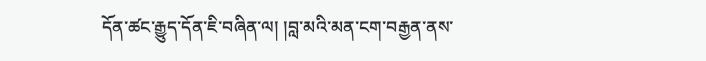དོན་ཚང་རྒྱུད་དོན་ཇི་བཞིན་ལ། །བླ་མའི་མན་ངག་བརྒྱན་ནས་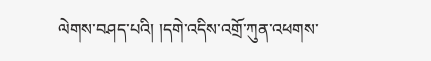ལེགས་བཤད་པའི། །དགེ་འདིས་འགྲོ་ཀུན་འཕགས་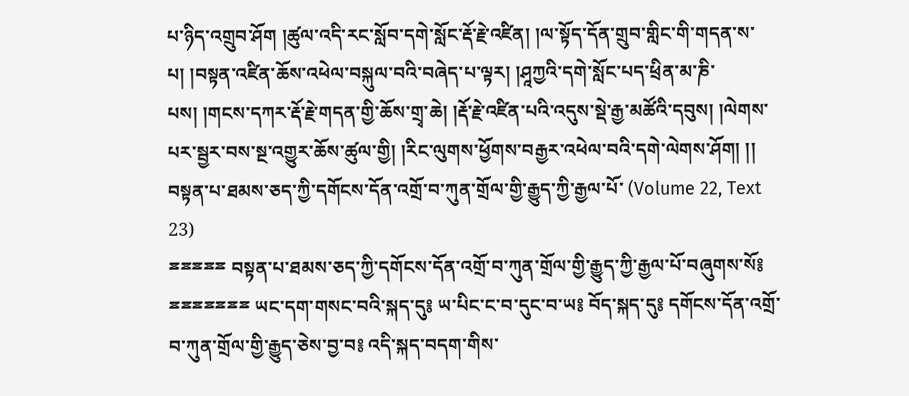པ་ཉིད་འགྲུབ་ཤོག །ཚུལ་འདི་རང་སློབ་དགེ་སློང་རྡོ་རྗེ་འཛིན། །ལ་སྟོད་དོན་གྲུབ་གླིང་གི་གདན་ས་པ། །བསྟན་འཛིན་ཆོས་འཕེལ་བསྐུལ་བའི་བཞེད་པ་ལྟར། །ཤཱཀྱའི་དགེ་སློང་པད་ཕྲིན་མ་ཎི་པས། །གངས་དཀར་རྡོ་རྗེ་གདན་གྱི་ཆོས་གྲྭ་ཆེ། །རྡོ་རྗེ་འཛིན་པའི་འདུས་སྡེ་རྒྱ་མཚོའི་དབུས། །ལེགས་པར་སྦྱར་བས་སྔ་འགྱུར་ཆོས་ཚུལ་གྱི། །རིང་ལུགས་ཕྱོགས་བརྒྱར་འཕེལ་བའི་དགེ་ལེགས་ཤོག། །།
བསྟན་པ་ཐམས་ཅད་ཀྱི་དགོངས་དོན་འགྲོ་བ་ཀུན་གྲོལ་གྱི་རྒྱུད་ཀྱི་རྒྱལ་པོ་ (Volume 22, Text 23)
ྈྈྈྈྈ བསྟན་པ་ཐམས་ཅད་ཀྱི་དགོངས་དོན་འགྲོ་བ་ཀུན་གྲོལ་གྱི་རྒྱུད་ཀྱི་རྒྱལ་པོ་བཞུགས་སོ༔ ྈྈྈྈྈྈྈ ཡང་དག་གསང་བའི་སྐད་དུ༔ ཡ་པིང་ང་བ་དུང་བ་ཡ༔ བོད་སྐད་དུ༔ དགོངས་དོན་འགྲོ་བ་ཀུན་གྲོལ་གྱི་རྒྱུད་ཅེས་བྱ་བ༔ འདི་སྐད་བདག་གིས་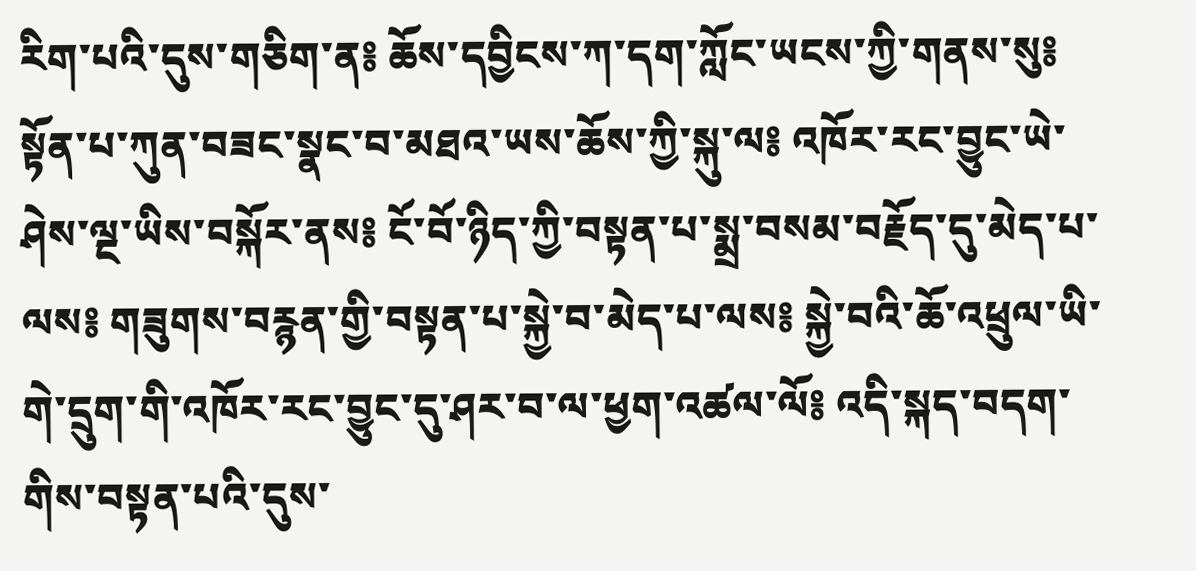རིག་པའི་དུས་གཅིག་ན༔ ཆོས་དབྱིངས་ཀ་དག་ཀློང་ཡངས་ཀྱི་གནས་སུ༔ སྟོན་པ་ཀུན་བཟང་སྣང་བ་མཐའ་ཡས་ཆོས་ཀྱི་སྐུ་ལ༔ འཁོར་རང་བྱུང་ཡེ་ཤེས་ལྔ་ཡིས་བསྐོར་ནས༔ ངོ་བོ་ཉིད་ཀྱི་བསྟན་པ་སྨྲ་བསམ་བརྗོད་དུ་མེད་པ་ལས༔ གཟུགས་བརྙན་གྱི་བསྟན་པ་སྐྱེ་བ་མེད་པ་ལས༔ སྐྱེ་བའི་ཆོ་འཕྲུལ་ཡི་གེ་དྲུག་གི་འཁོར་རང་བྱུང་དུ་ཤར་བ་ལ་ཕྱག་འཚལ་ལོ༔ འདི་སྐད་བདག་གིས་བསྟན་པའི་དུས་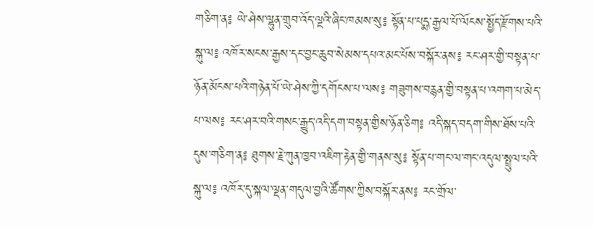གཅིག་ན༔ ཡེ་ཤེས་ལྷུན་གྲུབ་འོད་ལྔའི་ཞིང་ཁམས་སུ༔ སྟོན་པ་པདྨ་རྒྱལ་པོ་ལོངས་སྤྱོད་རྫོགས་པའི་སྐུ་ལ༔ འཁོར་སངས་རྒྱས་དང་བྱང་ཆུབ་སེམས་དཔའ་མང་པོས་བསྐོར་ནས༔ རང་ཤར་གྱི་བསྟན་པ་ཉོན་མོངས་པའི་གཉེན་པོ་ཡེ་ཤེས་ཀྱི་དགོངས་པ་ལས༔ གཟུགས་བརྙན་གྱི་བསྟན་པ་འགག་པ་མེད་པ་ལས༔ རང་ཤར་བའི་གསང་རྒྱུད་འདི་དག་བསྟན་གྱིས་ཉོན་ཅིག༔ འདི་སྐད་བདག་གིས་ཐོས་པའི་དུས་གཅིག་ན༔ ཐུགས་རྗེ་ཀུན་ཁྱབ་འཇིག་རྟེན་གྱི་གནས་སུ༔ སྟོན་པ་གང་ལ་གང་འདུལ་སྤྲུལ་པའི་སྐུ་ལ༔ འཁོར་དུ་སྐལ་ལྡན་གདུལ་བྱའི་ཚོགས་ཀྱིས་བསྐོར་ནས༔ རང་གྲོལ་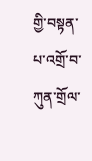གྱི་བསྟན་པ་འགྲོ་བ་ཀུན་གྲོལ་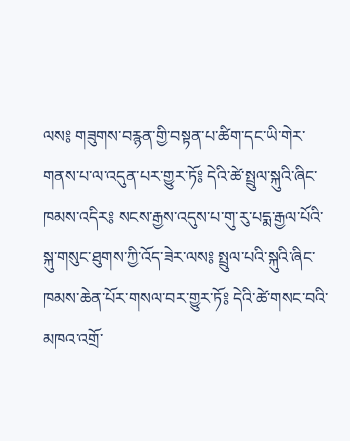ལས༔ གཟུགས་བརྙན་གྱི་བསྟན་པ་ཚིག་དང་ཡི་གེར་གནས་པ་ལ་འདུན་པར་གྱུར་ཏོ༔ དེའི་ཚེ་སྤྲུལ་སྐུའི་ཞིང་ཁམས་འདིར༔ སངས་རྒྱས་འདུས་པ་གུ་རུ་པདྨ་རྒྱལ་པོའི་སྐུ་གསུང་ཐུགས་ཀྱི་འོད་ཟེར་ལས༔ སྤྲུལ་པའི་སྐུའི་ཞིང་ཁམས་ཆེན་པོར་གསལ་བར་གྱུར་ཏོ༔ དེའི་ཚེ་གསང་བའི་མཁའ་འགྲོ་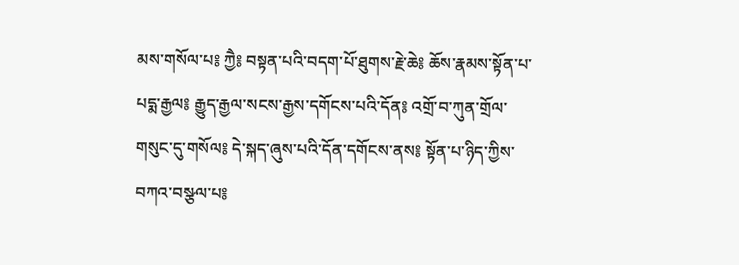མས་གསོལ་པ༔ ཀྱཻ༔ བསྟན་པའི་བདག་པོ་ཐུགས་རྗེ་ཆེ༔ ཆོས་རྣམས་སྟོན་པ་པདྨ་རྒྱལ༔ རྒྱུད་རྒྱལ་སངས་རྒྱས་དགོངས་པའི་དོན༔ འགྲོ་བ་ཀུན་གྲོལ་གསུང་དུ་གསོལ༔ དེ་སྐད་ཞུས་པའི་དོན་དགོངས་ནས༔ སྟོན་པ་ཉིད་ཀྱིས་བཀའ་བསྩལ་པ༔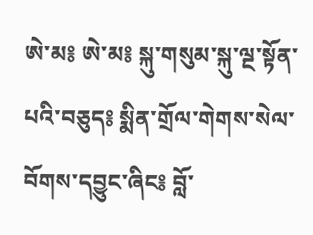ཨེ་མ༔ ཨེ་མ༔ སྐུ་གསུམ་སྐུ་ལྔ་སྟོན་པའི་བཅུད༔ སྨིན་གྲོལ་གེགས་སེལ་བོགས་དབྱུང་ཞིང༔ བློ་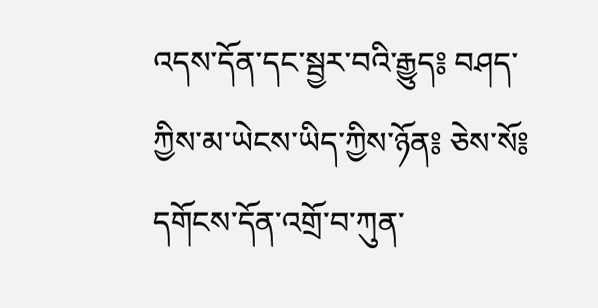འདས་དོན་དང་སྦྱར་བའི་རྒྱུད༔ བཤད་ཀྱིས་མ་ཡེངས་ཡིད་ཀྱིས་ཉོན༔ ཅེས་སོ༔ དགོངས་དོན་འགྲོ་བ་ཀུན་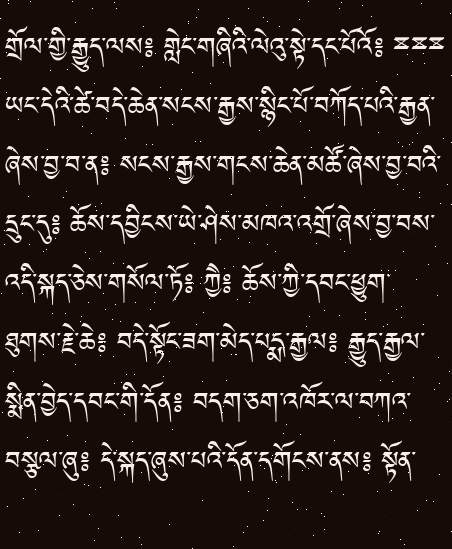གྲོལ་གྱི་རྒྱུད་ལས༔ གླེང་གཞིའི་ལེའུ་སྟེ་དང་པོའོ༔ ྈྈྈ ཡང་དེའི་ཚེ་བདེ་ཆེན་སངས་རྒྱས་སྙིང་པོ་བཀོད་པའི་རྒྱན་ཞེས་བྱ་བ་ན༔ སངས་རྒྱས་གངས་ཆེན་མཚོ་ཞེས་བྱ་བའི་དྲུང་དུ༔ ཆོས་དབྱིངས་ཡེ་ཤེས་མཁའ་འགྲོ་ཞེས་བྱ་བས་འདི་སྐད་ཅེས་གསོལ་ཏོ༔ ཀྱཻ༔ ཆོས་ཀྱི་དབང་ཕྱུག་ཐུགས་རྗེ་ཆེ༔ བདེ་སྟོང་ཟག་མེད་པདྨ་རྒྱལ༔ རྒྱུད་རྒྱལ་སྨིན་བྱེད་དབང་གི་དོན༔ བདག་ཅག་འཁོར་ལ་བཀའ་བསྩལ་ཞུ༔ དེ་སྐད་ཞུས་པའི་དོན་དགོངས་ནས༔ སྟོན་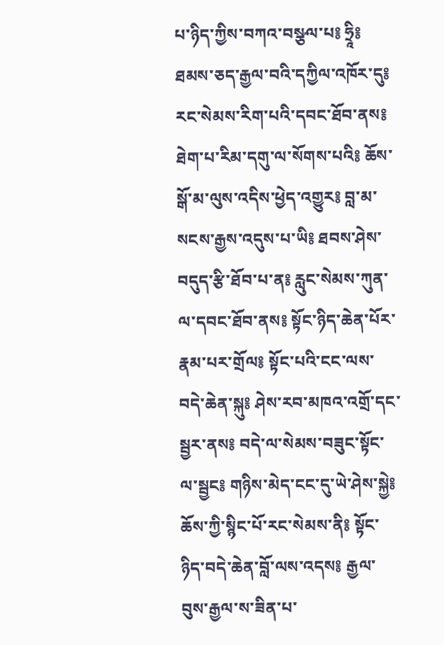པ་ཉིད་ཀྱིས་བཀའ་བསྩལ་པ༔ ཧྲཱི༔ ཐམས་ཅད་རྒྱལ་བའི་དཀྱིལ་འཁོར་དུ༔ རང་སེམས་རིག་པའི་དབང་ཐོབ་ནས༔ ཐེག་པ་རིམ་དགུ་ལ་སོགས་པའི༔ ཆོས་སྒོ་མ་ལུས་འདིས་ཕྱེད་འགྱུར༔ བླ་མ་སངས་རྒྱས་འདུས་པ་ཡི༔ ཐབས་ཤེས་བདུད་རྩི་ཐོབ་པ་ན༔ རླུང་སེམས་ཀུན་ལ་དབང་ཐོབ་ནས༔ སྟོང་ཉིད་ཆེན་པོར་རྣམ་པར་གྲོལ༔ སྟོང་པའི་ངང་ལས་བདེ་ཆེན་སྐུ༔ ཤེས་རབ་མཁའ་འགྲོ་དང་སྦྱར་ནས༔ བདེ་ལ་སེམས་བཟུང་སྟོང་ལ་སྦྱང༔ གཉིས་མེད་ངང་དུ་ཡེ་ཤེས་སྐྱེ༔ ཆོས་ཀྱི་སྙིང་པོ་རང་སེམས་ནི༔ སྟོང་ཉིད་བདེ་ཆེན་བློ་ལས་འདས༔ རྒྱལ་བུས་རྒྱལ་ས་ཟིན་པ་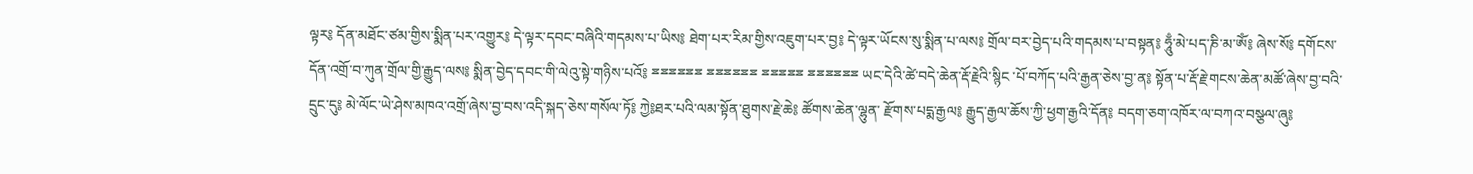ལྟར༔ དོན་མཐོང་ཙམ་གྱིས་སྨིན་པར་འགྱུར༔ དེ་ལྟར་དབང་བཞིའི་གདམས་པ་ཡིས༔ ཐེག་པར་རིམ་གྱིས་འཇུག་པར་བྱ༔ དེ་ལྟར་ཡོངས་སུ་སྨིན་པ་ལས༔ གྲོལ་བར་བྱེད་པའི་གདམས་པ་བསྟན༔ ཧཱུྃ་མེ་པད་ཎི་མ་ཨོཾ༔ ཞེས་སོ༔ དགོངས་དོན་འགྲོ་བ་ཀུན་གྲོལ་གྱི་རྒྱུད་ལས༔ སྨིན་བྱེད་དབང་གི་ལེའུ་སྟེ་གཉིས་པའོ༔ ྈྈྈྈྈྈ ྈྈྈྈྈྈ ྈྈྈྈྈ ྈྈྈྈྈྈ ཡང་དེའི་ཚེ་བདེ་ཆེན་རྡོ་རྗེའི་སྙིང ་པོ་བཀོད་པའི་རྒྱན་ཅེས་བྱ་ན༔ སྟོན་པ་རྡོ་རྗེ་གངས་ཆེན་མཚོ་ཞེས་བྱ་བའི་དྲུང་དུ༔ མེ་ལོང་ཡེ་ཤེས་མཁའ་འགྲོ་ཞེས་བྱ་བས་འདི་སྐད་ཅེས་གསོལ་ཏོ༔ ཀྱེ༔ཐར་པའི་ལམ་སྟོན་ཐུགས་རྗེ་ཆེ༔ ཚོགས་ཆེན་ལྷུན་ རྫོགས་པདྨ་རྒྱལ༔ རྒྱུད་རྒྱལ་ཆོས་ཀྱི་ཕྱག་རྒྱའི་དོན༔ བདག་ཅག་འཁོར་ལ་བཀའ་བསྩལ་ཞུ༔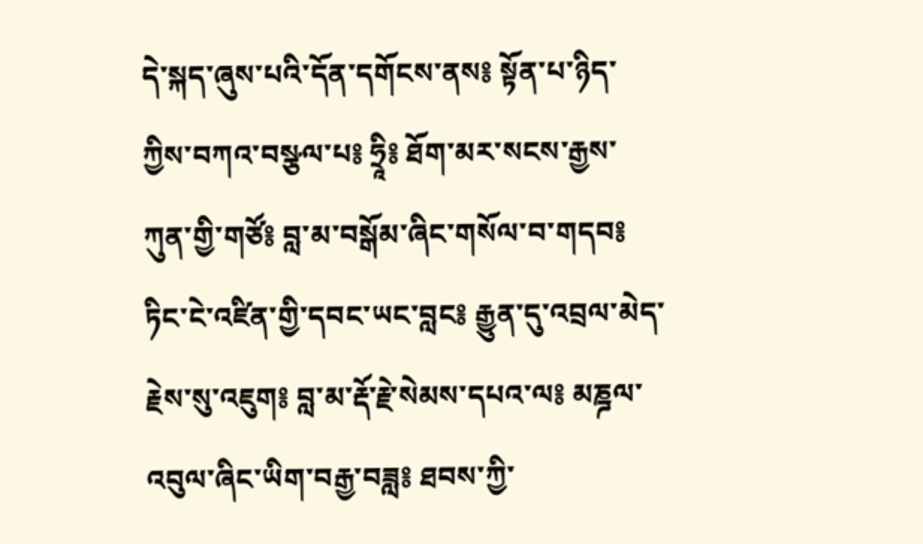དེ་སྐད་ཞུས་པའི་དོན་དགོངས་ནས༔ སྟོན་པ་ཉིད་ཀྱིས་བཀའ་བསྩལ་པ༔ ཧྲཱི༔ ཐོག་མར་སངས་རྒྱས་ཀུན་གྱི་གཙོ༔ བླ་མ་བསྒོམ་ཞིང་གསོལ་བ་གདབ༔ ཏིང་ངེ་འཛིན་གྱི་དབང་ཡང་བླང༔ རྒྱུན་དུ་འབྲལ་མེད་རྗེས་སུ་འཇུག༔ བླ་མ་རྡོ་རྗེ་སེམས་དཔའ་ལ༔ མཎྜལ་འབུལ་ཞིང་ཡིག་བརྒྱ་བཟླ༔ ཐབས་ཀྱི་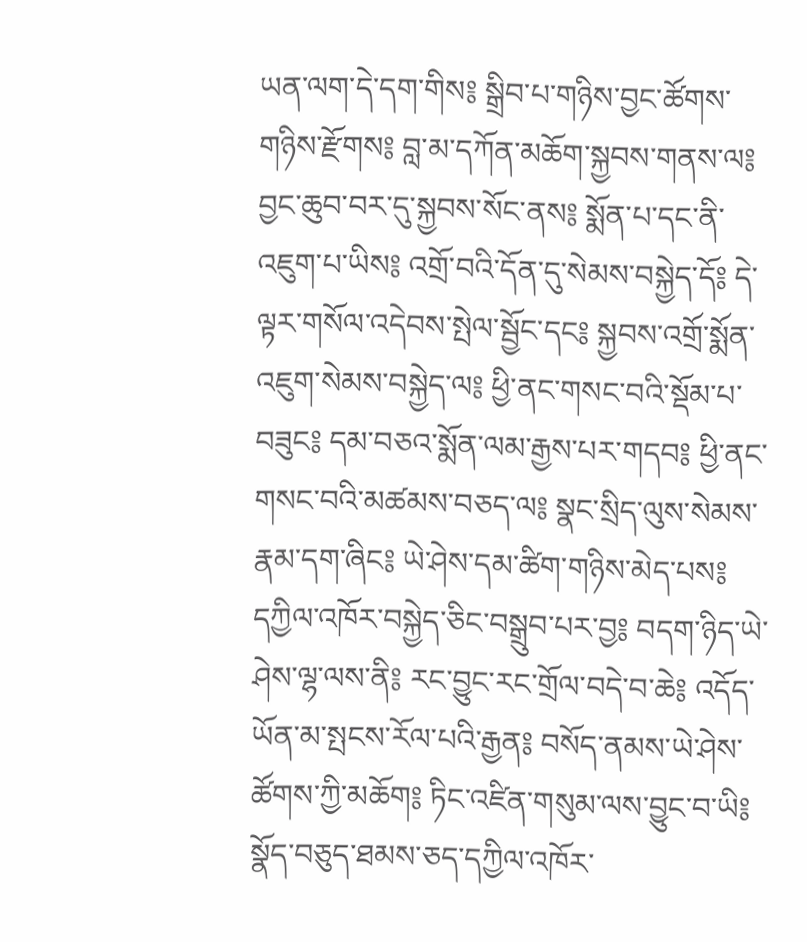ཡན་ལག་དེ་དག་གིས༔ སྒྲིབ་པ་གཉིས་བྱང་ཚོགས་གཉིས་རྫོགས༔ བླ་མ་དཀོན་མཆོག་སྐྱབས་གནས་ལ༔ བྱང་ཆུབ་བར་དུ་སྐྱབས་སོང་ནས༔ སྨོན་པ་དང་ནི་འཇུག་པ་ཡིས༔ འགྲོ་བའི་དོན་དུ་སེམས་བསྐྱེད་དོ༔ དེ་ལྟར་གསོལ་འདེབས་སྤེལ་སྦྱོང་དང༔ སྐྱབས་འགྲོ་སྨོན་འཇུག་སེམས་བསྐྱེད་ལ༔ ཕྱི་ནང་གསང་བའི་སྡོམ་པ་བཟུང༔ དམ་བཅའ་སྨོན་ལམ་རྒྱས་པར་གདབ༔ ཕྱི་ནང་གསང་བའི་མཚམས་བཅད་ལ༔ སྣང་སྲིད་ལུས་སེམས་རྣམ་དག་ཞིང༔ ཡེ་ཤེས་དམ་ཚིག་གཉིས་མེད་པས༔ དཀྱིལ་འཁོར་བསྐྱེད་ཅིང་བསྒྲུབ་པར་བྱ༔ བདག་ཉིད་ཡེ་ཤེས་ལྷ་ལས་ནི༔ རང་བྱུང་རང་གྲོལ་བདེ་བ་ཆེ༔ འདོད་ཡོན་མ་སྤངས་རོལ་པའི་རྒྱན༔ བསོད་ནམས་ཡེ་ཤེས་ཚོགས་ཀྱི་མཆོག༔ ཏིང་འཛིན་གསུམ་ལས་བྱུང་བ་ཡི༔ སྣོད་བཅུད་ཐམས་ཅད་དཀྱིལ་འཁོར་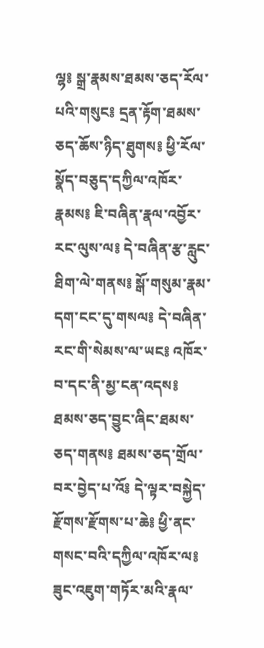ལྷ༔ སྒྲ་རྣམས་ཐམས་ཅད་རོལ་པའི་གསུང༔ དྲན་རྟོག་ཐམས་ཅད་ཆོས་ཉིད་ཐུགས༔ ཕྱི་རོལ་སྣོད་བཅུད་དཀྱིལ་འཁོར་རྣམས༔ ཇི་བཞིན་རྣལ་འབྱོར་རང་ལུས་ལ༔ དེ་བཞིན་རྩ་རླུང་ཐིག་ལེ་གནས༔ སྒོ་གསུམ་རྣམ་དག་ངང་དུ་གསལ༔ དེ་བཞིན་རང་གི་སེམས་ལ་ཡང༔ འཁོར་བ་དང་ནི་མྱ་ངན་འདས༔ ཐམས་ཅད་བྱུང་ཞིང་ཐམས་ཅད་གནས༔ ཐམས་ཅད་གྲོལ་བར་བྱེད་པ་འོ༔ དེ་ལྟར་བསྐྱེད་རྫོགས་རྫོགས་པ་ཆེ༔ ཕྱི་ནང་གསང་བའི་དཀྱིལ་འཁོར་ལ༔ ཟུང་འཇུག་གཏོར་མའི་རྣལ་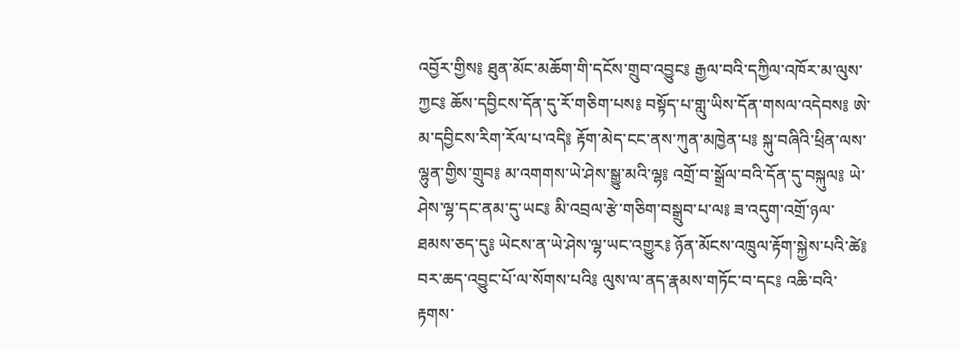འབྱོར་གྱིས༔ ཐུན་མོང་མཆོག་གི་དངོས་གྲུབ་འབྱུང༔ རྒྱལ་བའི་དཀྱིལ་འཁོར་མ་ལུས་ཀྱང༔ ཆོས་དབྱིངས་དོན་དུ་རོ་གཅིག་པས༔ བསྟོད་པ་གླུ་ཡིས་དོན་གསལ་འདེབས༔ ཨེ་མ་དབྱིངས་རིག་རོལ་པ་འདི༔ རྟོག་མེད་ངང་ནས་ཀུན་མཁྱེན་པ༔ སྐུ་བཞིའི་ཕྲིན་ལས་ལྷུན་གྱིས་གྲུབ༔ མ་འགགས་ཡེ་ཤེས་སྒྱུ་མའི་ལྷ༔ འགྲོ་བ་སྒྲོལ་བའི་དོན་དུ་བསྐུལ༔ ཡེ་ཤེས་ལྷ་དང་ནམ་དུ་ཡང༔ མི་འབྲལ་རྩེ་གཅིག་བསྒྲུབ་པ་ལ༔ ཟ་འདུག་འགྲོ་ཉལ་ཐམས་ཅད་དུ༔ ཡེངས་ན་ཡེ་ཤེས་ལྷ་ཡང་འགྱུར༔ ཉོན་མོངས་འཁྲུལ་རྟོག་སྐྱེས་པའི་ཚེ༔ བར་ཆད་འབྱུང་པོ་ལ་སོགས་པའི༔ ལུས་ལ་ནད་རྣམས་གཏོང་བ་དང༔ འཆི་བའི་རྟགས་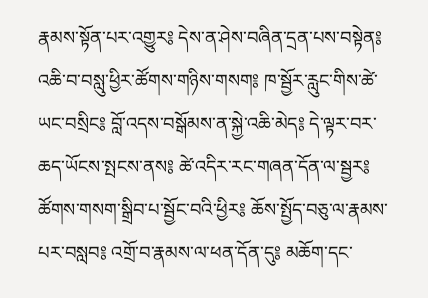རྣམས་སྟོན་པར་འགྱུར༔ དེས་ན་ཤེས་བཞིན་དྲན་པས་བསྟེན༔ འཆི་བ་བསླུ་ཕྱིར་ཚོགས་གཉིས་གསག༔ ཁ་སྦྱོར་རླུང་གིས་ཚེ་ཡང་བསྲིང༔ བློ་འདས་བསྒོམས་ན་སྐྱེ་འཆི་མེད༔ དེ་ལྟར་བར་ཆད་ཡོངས་སྤངས་ནས༔ ཚེ་འདིར་རང་གཞན་དོན་ལ་སྦྱར༔ ཚོགས་གསག་སྒྲིབ་པ་སྦྱོང་བའི་ཕྱིར༔ ཆོས་སྤྱོད་བཅུ་ལ་རྣམས་པར་བསླབ༔ འགྲོ་བ་རྣམས་ལ་ཕན་དོན་དུ༔ མཆོག་དང་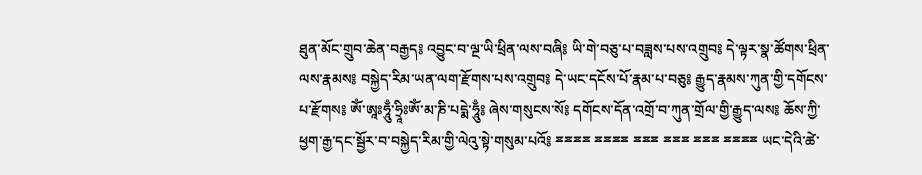ཐུན་མོང་གྲུབ་ཆེན་བརྒྱད༔ འབྱུང་བ་ལྔ་ཡི་ཕྲིན་ལས་བཞི༔ ཡི་གེ་བཅུ་པ་བཟླས་པས་འགྲུབ༔ དེ་ལྟར་སྣ་ཚོགས་ཕྲིན་ལས་རྣམས༔ བསྐྱེད་རིམ་ཡན་ལག་རྫོགས་པས་འགྲུབ༔ དེ་ཡང་དངོས་པོ་རྣམ་པ་བཅུ༔ རྒྱུད་རྣམས་ཀུན་གྱི་དགོངས་པ་རྫོགས༔ ཨོཾ་ཨཱཿཧཱུྃ་ཧྲཱིཿཨོཾ་མ་ཎི་པདྨེ་ཧཱུྃ༔ ཞེས་གསུངས་སོ༔ དགོངས་དོན་འགྲོ་བ་ཀུན་གྲོལ་གྱི་རྒྱུད་ལས༔ ཆོས་ཀྱི་ཕྱག་རྒྱ་དང་སྦྱོར་བ་བསྐྱེད་རིམ་གྱི་ལེའུ་སྟེ་གསུམ་པའོ༔ ྈྈྈྈ ྈྈྈྈ ྈྈྈ ྈྈྈ ྈྈྈ ྈྈྈྈ ཡང་དེའི་ཚེ་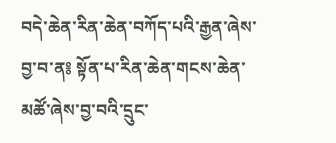བདེ་ཆེན་རིན་ཆེན་བཀོད་པའི་རྒྱན་ཞེས་བྱ་བ་ན༔ སྟོན་པ་རིན་ཆེན་གངས་ཆེན་མཚོ་ཞེས་བྱ་བའི་དྲུང་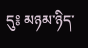དུ༔ མཉམ་ཉིད་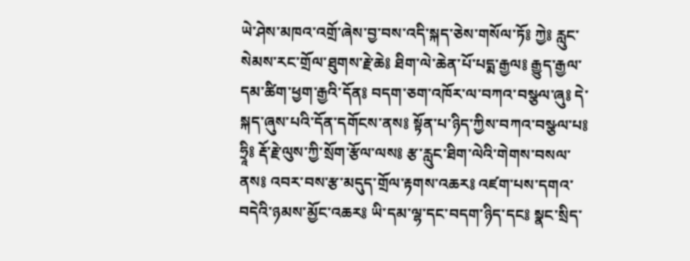ཡེ་ཤེས་མཁའ་འགྲོ་ཞེས་བྱ་བས་འདི་སྐད་ཅེས་གསོལ་ཏོ༔ ཀྱེ༔ རླུང་སེམས་རང་གྲོལ་ཐུགས་རྗེ་ཆེ༔ ཐིག་ལེ་ཆེན་པོ་པདྨ་རྒྱལ༔ རྒྱུད་རྒྱལ་དམ་ཚིག་ཕྱག་རྒྱའི་དོན༔ བདག་ཅག་འཁོར་ལ་བཀའ་བསྩལ་ཞུ༔ དེ་སྐད་ཞུས་པའི་དོན་དགོངས་ནས༔ སྟོན་པ་ཉིད་ཀྱིས་བཀའ་བསྩལ་པ༔ ཧྲཱི༔ རྡོ་རྗེ་ལུས་ཀྱི་སྲོག་རྩོལ་ལས༔ རྩ་རླུང་ཐིག་ལེའི་གེགས་བསལ་ནས༔ འབར་བས་རྩ་མདུད་གྲོལ་རྟགས་འཆར༔ འཛག་པས་དགའ་བདེའི་ཉམས་མྱོང་འཆར༔ ཡི་དམ་ལྷ་དང་བདག་ཉིད་དང༔ སྣང་སྲིད་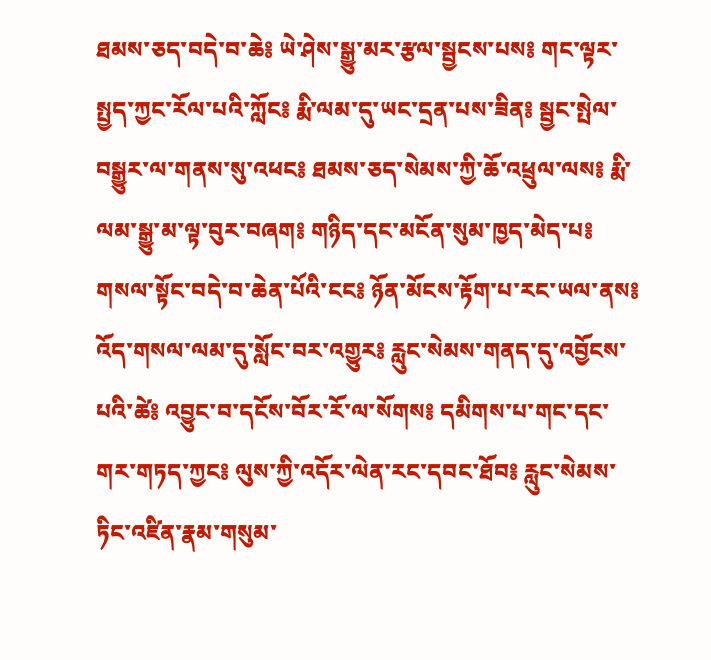ཐམས་ཅད་བདེ་བ་ཆེ༔ ཡེ་ཤེས་སྒྱུ་མར་རྩལ་སྦྱངས་པས༔ གང་ལྟར་སྤྱད་ཀྱང་རོལ་པའི་ཀློང༔ རྨི་ལམ་དུ་ཡང་དྲན་པས་ཟིན༔ སྦྱང་སྤེལ་བསྒྱུར་ལ་གནས་སུ་འཕང༔ ཐམས་ཅད་སེམས་ཀྱི་ཆོ་འཕྲུལ་ལས༔ རྨི་ལམ་སྒྱུ་མ་ལྟ་བུར་བཞག༔ གཉིད་དང་མངོན་སུམ་ཁྱད་མེད་པ༔ གསལ་སྟོང་བདེ་བ་ཆེན་པོའི་ངང༔ ཉོན་མོངས་རྟོག་པ་རང་ཡལ་ནས༔ འོད་གསལ་ལམ་དུ་སློང་བར་འགྱུར༔ རླུང་སེམས་གནད་དུ་འབྱོངས་པའི་ཚེ༔ འབྱུང་བ་དངོས་བོར་རོ་ལ་སོགས༔ དམིགས་པ་གང་དང་གར་གཏད་ཀྱང༔ ལུས་ཀྱི་འདོར་ལེན་རང་དབང་ཐོབ༔ རླུང་སེམས་ཏིང་འཛིན་རྣམ་གསུམ་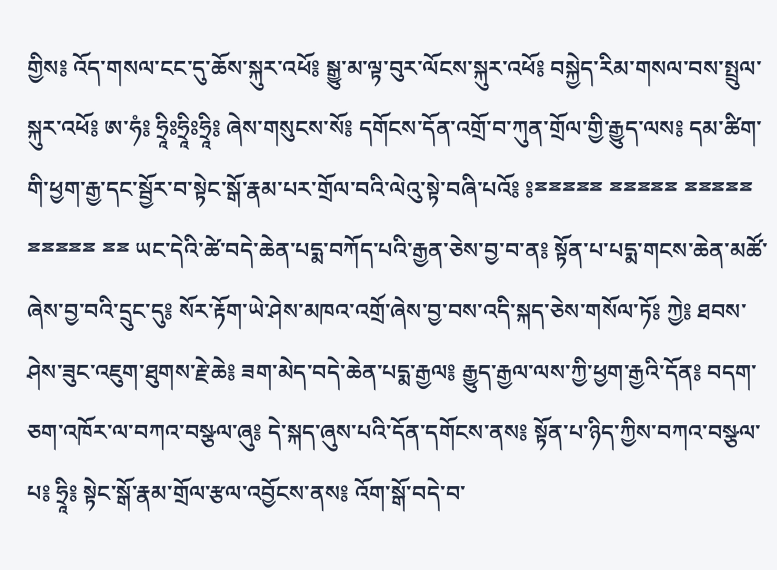གྱིས༔ འོད་གསལ་ངང་དུ་ཆོས་སྐུར་འཕོ༔ སྒྱུ་མ་ལྟ་བུར་ལོངས་སྐུར་འཕོ༔ བསྐྱེད་རིམ་གསལ་བས་སྤྲུལ་སྐུར་འཕོ༔ ཨ་ཧཾ༔ ཧྲཱིཿཧྲཱིཿཧྲཱི༔ ཞེས་གསུངས་སོ༔ དགོངས་དོན་འགྲོ་བ་ཀུན་གྲོལ་གྱི་རྒྱུད་ལས༔ དམ་ཚིག་གི་ཕྱག་རྒྱ་དང་སྦྱོར་བ་སྟེང་སྒོ་རྣམ་པར་གྲོལ་བའི་ལེའུ་སྟེ་བཞི་པའོ༔ ༔ྈྈྈྈྈ ྈྈྈྈྈ ྈྈྈྈྈ ྈྈྈྈྈ ྈྈ ཡང་དེའི་ཚེ་བདེ་ཆེན་པདྨ་བཀོད་པའི་རྒྱན་ཅེས་བྱ་བ་ན༔ སྟོན་པ་པདྨ་གངས་ཆེན་མཚོ་ཞེས་བྱ་བའི་དྲུང་དུ༔ སོར་རྟོག་ཡེ་ཤེས་མཁའ་འགྲོ་ཞེས་བྱ་བས་འདི་སྐད་ཅེས་གསོལ་ཏོ༔ ཀྱེ༔ ཐབས་ཤེས་ཟུང་འཇུག་ཐུགས་རྗེ་ཆེ༔ ཟག་མེད་བདེ་ཆེན་པདྨ་རྒྱལ༔ རྒྱུད་རྒྱལ་ལས་ཀྱི་ཕྱག་རྒྱའི་དོན༔ བདག་ཅག་འཁོར་ལ་བཀའ་བསྩལ་ཞུ༔ དེ་སྐད་ཞུས་པའི་དོན་དགོངས་ནས༔ སྟོན་པ་ཉིད་ཀྱིས་བཀའ་བསྩལ་པ༔ ཧྲཱི༔ སྟེང་སྒོ་རྣམ་གྲོལ་རྩལ་འབྱོངས་ནས༔ འོག་སྒོ་བདེ་བ་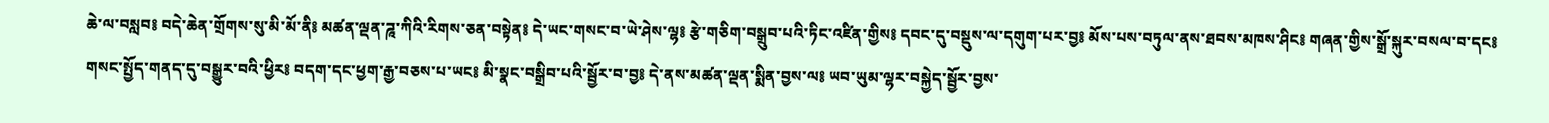ཆེ་ལ་བསླབ༔ བདེ་ཆེན་གྲོགས་སུ་མི་མོ་ནི༔ མཚན་ལྡན་ཌཱ་ཀིའི་རིགས་ཅན་བསྟེན༔ དེ་ཡང་གསང་བ་ཡེ་ཤེས་ལྷ༔ རྩེ་གཅིག་བསྒྲུབ་པའི་ཏིང་འཛིན་གྱིས༔ དབང་དུ་བསྡུས་ལ་དགུག་པར་བྱ༔ མོས་པས་བཏུལ་ནས་ཐབས་མཁས་ཤིང༔ གཞན་གྱིས་སྒྲོ་སྐུར་བསལ་བ་དང༔ གསང་སྤྱོད་གནད་དུ་བསྒྱུར་བའི་ཕྱིར༔ བདག་དང་ཕྱག་རྒྱ་བཅས་པ་ཡང༔ མི་སྣང་བསྒྲིབ་པའི་སྦྱོར་བ་བྱ༔ དེ་ནས་མཚན་ལྡན་སྨིན་བྱས་ལ༔ ཡབ་ཡུམ་ལྷར་བསྐྱེད་སྦྱོར་བྱས་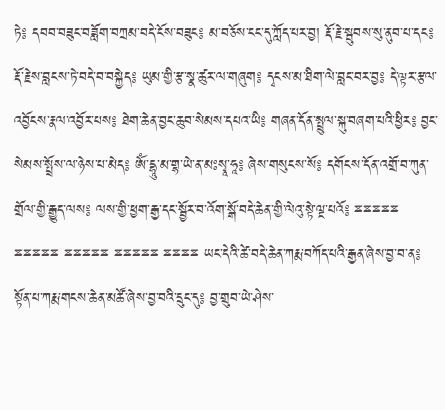ཏེ༔ དབབ་བཟུང་བཟློག་བཀྲམ་བདེ་ངོས་བཟུང༔ མ་བཅོས་ངང་དུ་ཀློད་པར་བྱ། རྡོ་རྗེ་སྦུབས་སུ་ནུབ་པ་དང༔ རྡོ་རྗེས་བླངས་ཏེ་བདེ་བ་བསྐྱེད༔ ཡུམ་གྱི་རྩ་སྣ་ཚུར་ལ་གཞུག༔ དྭངས་མ་ཐིག་ལེ་བླང་བར་བྱ༔ དེ་ལྟར་རྩལ་འབྱོངས་རྣལ་འབྱོར་པས༔ ཐེག་ཆེན་བྱང་ཆུབ་སེམས་དཔའ་ཡི༔ གཞན་དོན་སྤྲུལ་སྐུ་བཞག་པའི་ཕྱིར༔ བྱང་སེམས་སྤྲོས་ལ་ཉེས་པ་མེད༔ ཨོཾ་དྷཱུ་མ་གྷ་ཡེ་ན་མཿསྭཱ་ཧཱ༔ ཞེས་གསུངས་སོ༔ དགོངས་དོན་འགྲོ་བ་ཀུན་གྲོལ་གྱི་རྒྱུད་ལས༔ ལས་གྱི་ཕྱག་རྒྱ་དང་སྦྱོར་བ་འོག་སྒོ་བདེ་ཆེན་གྱི་ལེའུ་སྟེ་ལྔ་པའོ༔ ྈྈྈྈྈ ྈྈྈྈྈ ྈྈྈྈྈ ྈྈྈྈྈ ྈྈྈྈ ཡང་དེའི་ཚེ་བདེ་ཆེན་ཀརྨ་བཀོད་པའི་རྒྱན་ཞེས་བྱ་བ་ན༔ སྟོན་པ་ཀརྨ་གངས་ཆེན་མཚོ་ཞེས་བྱ་བའི་དྲུང་དུ༔ བྱ་གྲུབ་ཡེ་ཤེས་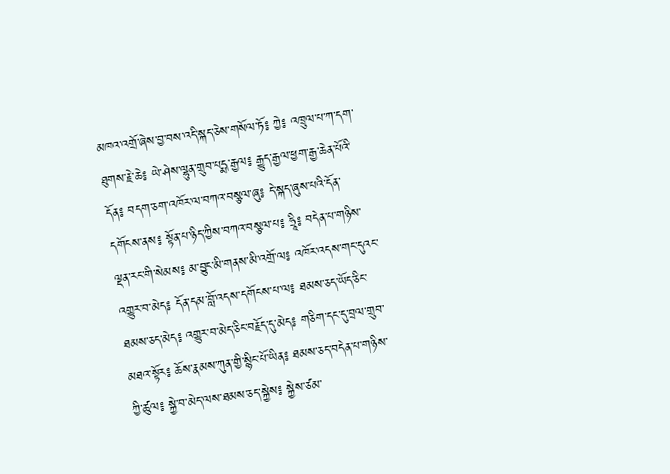མཁའ་འགྲོ་ཞེས་བྱ་བས་འདི་སྐད་ཅེས་གསོལ་ཏོ༔ ཀྱེ༔ འཁྲུལ་པ་ཀ་དག་ཐུགས་རྗེ་ཆེ༔ ཡེ་ཤེས་ལྷུན་གྲུབ་པདྨ་རྒྱལ༔ རྒྱུད་རྒྱལ་ཕྱག་རྒྱ་ཆེན་པོའི་དོན༔ བདག་ཅག་འཁོར་ལ་བཀའ་བསྩལ་ཞུ༔ དེ་སྐད་ཞུས་པའི་དོན་དགོངས་ནས༔ སྟོན་པ་ཉིད་ཀྱིས་བཀའ་བསྩལ་པ༔ ཧྲཱི༔ བདེན་པ་གཉིས་ལྡན་རང་གི་སེམས༔ མ་བྱུང་མི་གནས་མི་འགྲོ་ལ༔ འཁོར་འདས་གང་དུའང་འགྱུར་བ་མེད༔ དོན་དམ་བློ་འདས་དགོངས་པ་ལ༔ ཐམས་ཅད་ཡོད་ཅིང་ཐམས་ཅད་མེད༔ འགྱུར་བ་མེད་ཅིང་བརྗོད་དུ་མེད༔ གཅིག་དང་དུ་བྲལ་གྲུབ་མཐའ་སྟོར༔ ཆོས་རྣམས་ཀུན་གྱི་སྙིང་པོ་ཡིན༔ ཐམས་ཅད་བདེན་པ་གཉིས་ཀྱི་ཚུལ༔ སྐྱེ་བ་མེད་ལས་ཐམས་ཅད་སྐྱེས༔ སྐྱེས་ཙམ་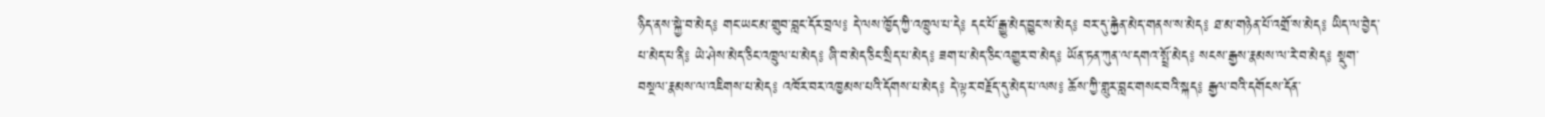ཉིད་ནས་སྐྱེ་བ་མེད༔ གང་ཡང་མ་གྲུབ་བླང་དོར་བྲལ༔ དེ་ལས་ཁྱོད་ཀྱི་འཁྲུལ་པ་དེ༔ དང་པོ་རྒྱུ་མེད་བྱུང་ས་མེད༔ བར་དུ་རྐྱེན་མེད་གནས་ས་མེད༔ ཐ་མ་གཉེན་པོ་འགྲོ་ས་མེད༔ ཡིད་ལ་བྱེད་པ་མེད་པ་ནི༔ ཡེ་ཤེས་མེད་ཅིང་འཁྲུལ་པ་མེད༔ ཞི་བ་མེད་ཅིང་སྲིད་པ་མེད༔ ཟག་པ་མེད་ཅིང་འགྱུར་བ་མེད༔ ཡོན་ཏན་ཀུན་ལ་དགའ་སྤྲོ་མེད༔ སངས་རྒྱས་རྣམས་ལ་རེ་བ་མེད༔ སྡུག་བསྔལ་རྣམས་ལ་འཇིགས་པ་མེད༔ འཁོར་བར་འཁྱམས་པའི་དོགས་པ་མེད༔ དེ་ལྟར་བརྗོད་དུ་མེད་པ་ལས༔ ཆོས་ཀྱི་གླུར་བླང་གསང་བའི་སྐད༔ རྒྱལ་བའི་དགོངས་དོན་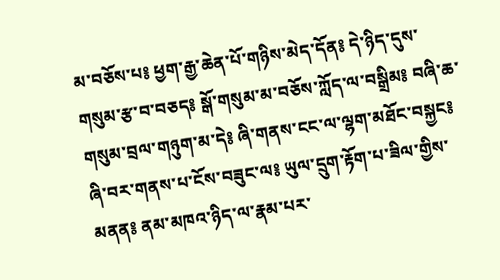མ་བཅོས་པ༔ ཕྱག་རྒྱ་ཆེན་པོ་གཉིས་མེད་དོན༔ དེ་ཉིད་དུས་གསུམ་རྩ་བ་བཅད༔ སྒོ་གསུམ་མ་བཅོས་ཀློད་ལ་བསྒྲིམ༔ བཞི་ཆ་གསུམ་བྲལ་གཉུག་མ་དེ༔ ཞི་གནས་ངང་ལ་ལྷག་མཐོང་བསྐྱང༔ ཞི་བར་གནས་པ་ངོས་བཟུང་ལ༔ ཡུལ་དྲུག་རྟོག་པ་ཟིལ་གྱིས་མནན༔ ནམ་མཁའ་ཉིད་ལ་རྣམ་པར་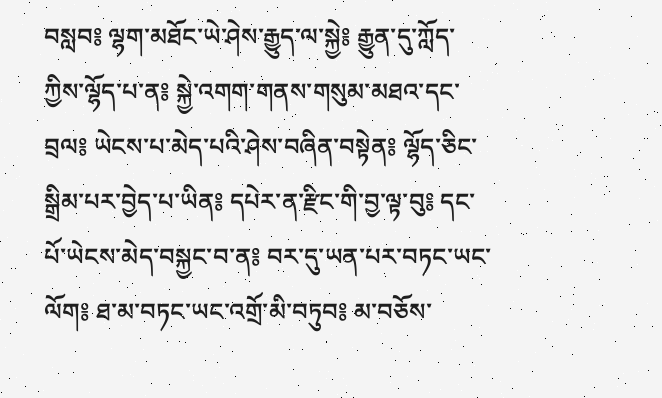བསླབ༔ ལྷག་མཐོང་ཡེ་ཤེས་རྒྱུད་ལ་སྐྱེ༔ རྒྱུན་དུ་ཀློད་ཀྱིས་ལྷོད་པ་ན༔ སྐྱེ་འགག་གནས་གསུམ་མཐའ་དང་བྲལ༔ ཡེངས་པ་མེད་པའི་ཤེས་བཞིན་བསྟེན༔ ལྷོད་ཅིང་སྒྲིམ་པར་བྱེད་པ་ཡིན༔ དཔེར་ན་རྫིང་གི་བྱ་ལྟ་བུ༔ དང་པོ་ཡེངས་མེད་བསྐྱང་བ་ན༔ བར་དུ་ཡན་པར་བཏང་ཡང་ལོག༔ ཐ་མ་བཏང་ཡང་འགྲོ་མི་བཏུབ༔ མ་བཅོས་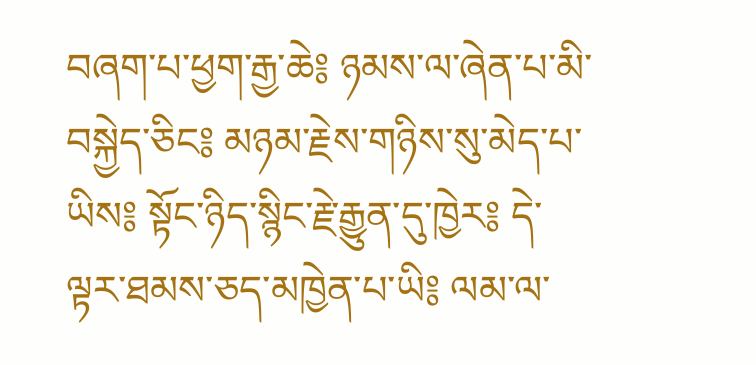བཞག་པ་ཕྱག་རྒྱ་ཆེ༔ ཉམས་ལ་ཞེན་པ་མི་བསྐྱེད་ཅིང༔ མཉམ་རྗེས་གཉིས་སུ་མེད་པ་ཡིས༔ སྟོང་ཉིད་སྙིང་རྗེ་རྒྱུན་དུ་ཁྱེར༔ དེ་ལྟར་ཐམས་ཅད་མཁྱེན་པ་ཡི༔ ལམ་ལ་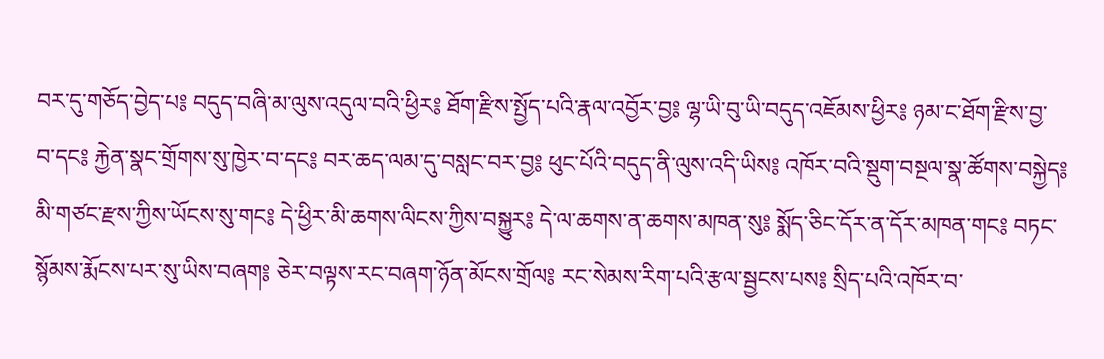བར་དུ་གཅོད་བྱེད་པ༔ བདུད་བཞི་མ་ལུས་འདུལ་བའི་ཕྱིར༔ ཐོག་རྫིས་སྤྱོད་པའི་རྣལ་འབྱོར་བྱ༔ ལྷ་ཡི་བུ་ཡི་བདུད་འཇོམས་ཕྱིར༔ ཉམ་ང་ཐོག་རྫིས་བྱ་བ་དང༔ རྐྱེན་སྣང་གྲོགས་སུ་ཁྱེར་བ་དང༔ བར་ཆད་ལམ་དུ་བསླང་བར་བྱ༔ ཕུང་པོའི་བདུད་ནི་ལུས་འདི་ཡིས༔ འཁོར་བའི་སྡུག་བསྔལ་སྣ་ཚོགས་བསྐྱེད༔ མི་གཙང་རྫས་ཀྱིས་ཡོངས་སུ་གང༔ དེ་ཕྱིར་མི་ཆགས་ལིངས་ཀྱིས་བསྐྱུར༔ དེ་ལ་ཆགས་ན་ཆགས་མཁན་སུ༔ སྨོད་ཅིང་དོར་ན་དོར་མཁན་གང༔ བཏང་སྙོམས་རྨོངས་པར་སུ་ཡིས་བཞག༔ ཅེར་བལྟས་རང་བཞག་ཉོན་མོངས་གྲོལ༔ རང་སེམས་རིག་པའི་རྩལ་སྦྱངས་པས༔ སྲིད་པའི་འཁོར་བ་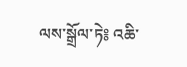ལས་སྒྲོལ་ཏེ༔ འཆི་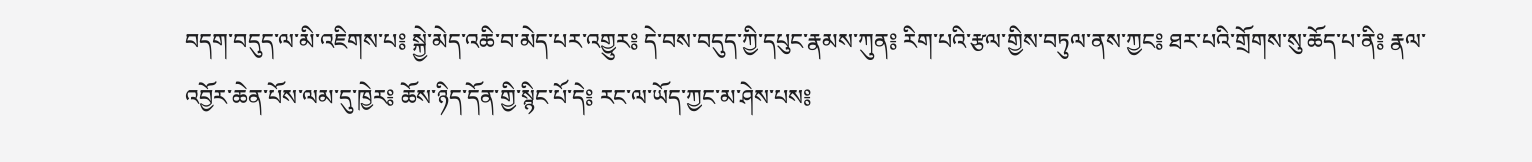བདག་བདུད་ལ་མི་འཇིགས་པ༔ སྐྱེ་མེད་འཆི་བ་མེད་པར་འགྱུར༔ དེ་བས་བདུད་ཀྱི་དཔུང་རྣམས་ཀུན༔ རིག་པའི་རྩལ་གྱིས་བཏུལ་ནས་ཀྱང༔ ཐར་པའི་གྲོགས་སུ་ཆོད་པ་ནི༔ རྣལ་འབྱོར་ཆེན་པོས་ལམ་དུ་ཁྱེར༔ ཆོས་ཉིད་དོན་གྱི་སྙིང་པོ་དེ༔ རང་ལ་ཡོད་ཀྱང་མ་ཤེས་པས༔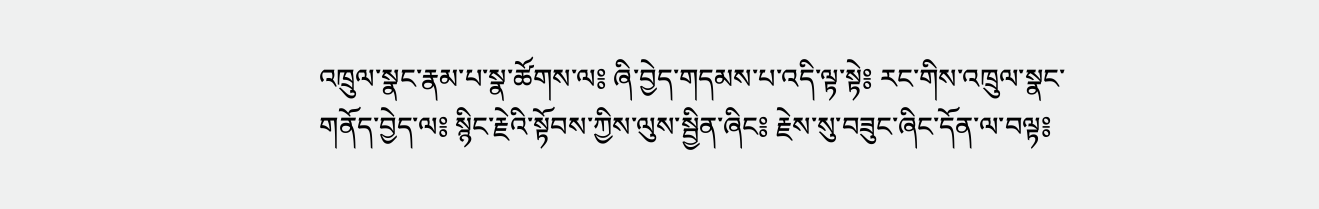འཁྲུལ་སྣང་རྣམ་པ་སྣ་ཚོགས་ལ༔ ཞི་བྱེད་གདམས་པ་འདི་ལྟ་སྟེ༔ རང་གིས་འཁྲུལ་སྣང་གནོད་བྱེད་ལ༔ སྙིང་རྗེའི་སྟོབས་ཀྱིས་ལུས་སྦྱིན་ཞིང༔ རྗེས་སུ་བཟུང་ཞིང་དོན་ལ་བལྟ༔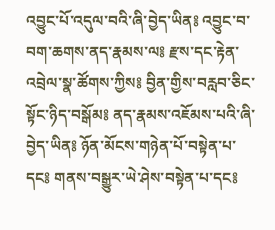འབྱུང་པོ་འདུལ་བའི་ཞི་བྱེད་ཡིན༔ འབྱུང་བ་བག་ཆགས་ནད་རྣམས་ལ༔ རྫས་དང་རྟེན་འབྲེལ་སྣ་ཚོགས་ཀྱིས༔ བྱིན་གྱིས་བརླབ་ཅིང་སྟོང་ཉིད་བསྒོམ༔ ནད་རྣམས་འཇོམས་པའི་ཞི་བྱེད་ཡིན༔ ཉོན་མོངས་གཉེན་པོ་བསྟེན་པ་དང༔ གནས་བསྒྱུར་ཡེ་ཤེས་བསྟེན་པ་དང༔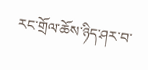རང་གྲོལ་ཆོས་ཉིད་ཤར་བ་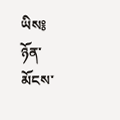ཡིས༔ ཉོན་མོངས་